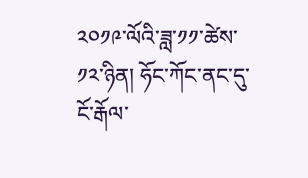༢༠༡༩་ལོའི་ཟླ་༡༡་ཚེས་༡༢་ཉིན། ཧོང་ཀོང་ནང་དུ་ངོ་རྒོལ་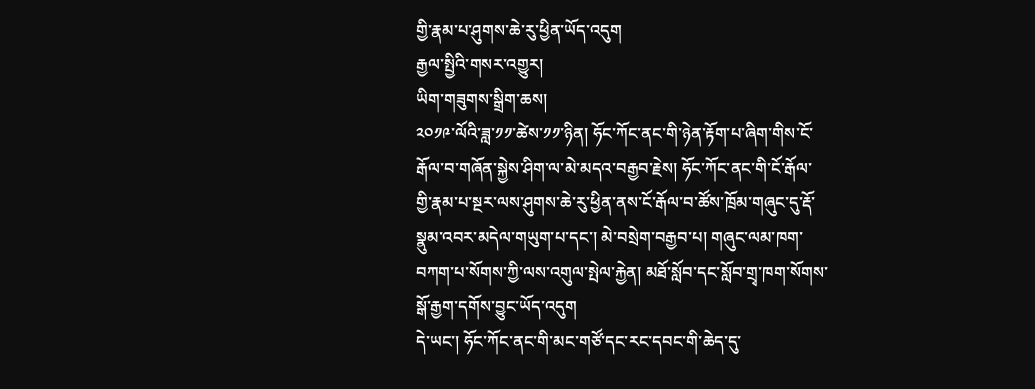གྱི་རྣམ་པ་ཤུགས་ཆེ་རུ་ཕྱིན་ཡོད་འདུག
རྒྱལ་སྤྱིའི་གསར་འགྱུར།
ཡིག་གཟུགས་སྒྲིག་ཆས།
༢༠༡༩་ལོའི་ཟླ་༡༡་ཚེས་༡༡་ཉིན། ཧོང་ཀོང་ནང་གི་ཉེན་རྟོག་པ་ཞིག་གིས་ངོ་རྒོལ་བ་གཞོན་སྐྱེས་ཤིག་ལ་མེ་མདའ་བརྒྱབ་རྗེས། ཧོང་ཀོང་ནང་གི་ངོ་རྒོལ་གྱི་རྣམ་པ་སྔར་ལས་ཤུགས་ཆེ་རུ་ཕྱིན་ནས་ངོ་རྒོལ་བ་ཚོས་ཁྲོམ་གཞུང་དུ་རྡོ་སྣུམ་འབར་མདེལ་གཡུག་པ་དང་། མེ་བསྲེག་བརྒྱབ་པ། གཞུང་ལམ་ཁག་བཀག་པ་སོགས་ཀྱི་ལས་འགུལ་སྤེལ་རྐྱེན། མཐོ་སློབ་དང་སློབ་གྲྭ་ཁག་སོགས་སྒོ་རྒྱག་དགོས་བྱུང་ཡོད་འདུག
དེ་ཡང་། ཧོང་ཀོང་ནང་གི་མང་གཙོ་དང་རང་དབང་གི་ཆེད་དུ་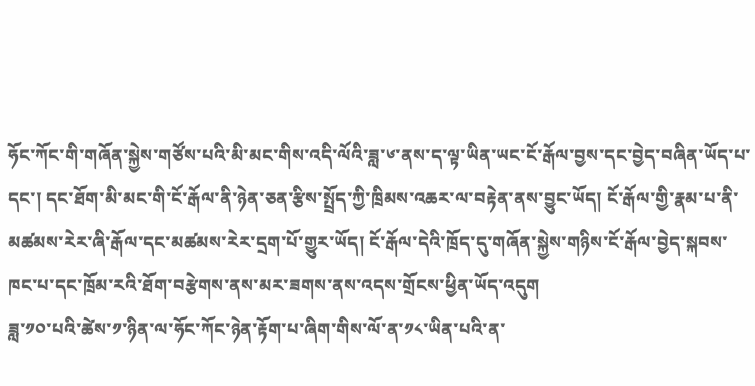ཧོང་ཀོང་གི་གཞོན་སྐྱེས་གཙོས་པའི་མི་མང་གིས་འདི་ལོའི་ཟླ་༦་ནས་ད་ལྟ་ཡིན་ཡང་ངོ་རྒོལ་བྱས་དང་བྱེད་བཞིན་ཡོད་པ་དང་། དང་ཐོག་མི་མང་གི་ངོ་རྒོལ་ནི་ཉེན་ཅན་རྩིས་སྤྲོད་ཀྱི་ཁྲིམས་འཆར་ལ་བརྟེན་ནས་བྱུང་ཡོད། ངོ་རྒོལ་གྱི་རྣམ་པ་ནི་མཚམས་རེར་ཞི་རྒོལ་དང་མཚམས་རེར་དྲག་པོ་གྱུར་ཡོད། ངོ་རྒོལ་དེའི་ཁྲོད་དུ་གཞོན་སྐྱེས་གཉིས་ངོ་རྒོལ་བྱེད་སྐབས་ཁང་པ་དང་ཁྲོམ་རའི་ཐོག་བརྩེགས་ནས་མར་ཟགས་ནས་འདས་གྲོངས་ཕྱིན་ཡོད་འདུག
ཟླ་༡༠་པའི་ཚེས་༡་ཉིན་ལ་ཧོང་ཀོང་ཉེན་རྟོག་པ་ཞིག་གིས་ལོ་ན་༡༨་ཡིན་པའི་ན་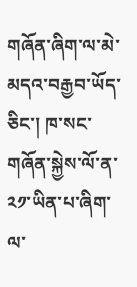གཞོན་ཞིག་ལ་མེ་མདའ་བརྒྱབ་ཡོད་ཅིང་། ཁ་སང་གཞོན་སྐྱེས་ལོ་ན་༢༡་ཡིན་པ་ཞིག་ལ་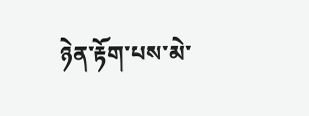ཉེན་རྟོག་པས་མེ་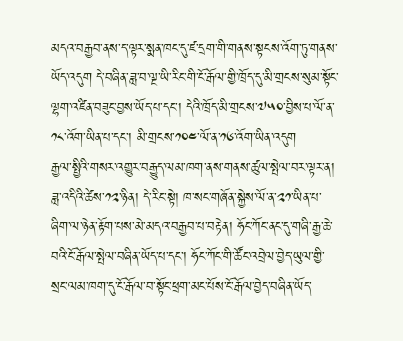མདའ་བརྒྱབ་ནས་ད་ལྟར་སྨན་ཁང་དུ་ཛ་དྲག་གི་གནས་སྟངས་འོག་ཏུ་གནས་ཡོད་འདུག དེ་བཞིན་ཟླ་བ་ལྔ་ཡི་རིང་གི་ངོ་རྒོལ་གྱི་ཁྲོད་དུ་མི་གྲངས་སུམ་སྟོང་ལྷག་འཛིན་བཟུང་བྱས་ཡོད་པ་དང་། དེའི་ཁྲོད་མི་གྲངས་༧༥༠་བྱིས་པ་ལོ་ན་༡༨་འོག་ཡིན་པ་དང་། མི་གྲངས་༡༠༤་ལོ་ན་༡༦་འོག་ཡིན་འདུག
རྒྱལ་སྤྱིའི་གསར་འགྱུར་བརྒྱུད་ལམ་ཁག་ནས་གནས་ཚུལ་སྤེལ་བར་ལྟར་ན། ཟླ་འདིའི་ཚེས་༡༢་ཉིན། དེ་རིང་སྟེ། ཁ་སང་གཞོན་སྐྱེས་ལོ་ན་༢༡་ཡིན་པ་ཞིག་ལ་ཉེན་རྟོག་པས་མེ་མདའ་བརྒྱབ་པ་བརྟེན། ཧོང་ཀོང་ནང་དུ་གཞི་རྒྱ་ཆེ་བའི་ངོ་རྒོལ་སྤེལ་བཞིན་ཡོད་པ་དང་། ཧོང་ཀོང་གི་ཚོང་འབྲེལ་བྱེད་ཡུལ་གྱི་སྲང་ལམ་ཁག་དུ་ངོ་རྒོལ་བ་སྟོང་ཕྲག་མང་པོས་ངོ་རྒོལ་བྱེད་བཞིན་ཡོད་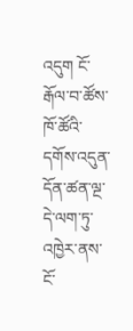འདུག ངོ་རྒོལ་བ་ཚོས་ཁོ་ཚོའི་དགོས་འདུན་དོན་ཚན་ལྔ་དེ་ལག་ཏུ་འཁྱེར་ནས་ངོ་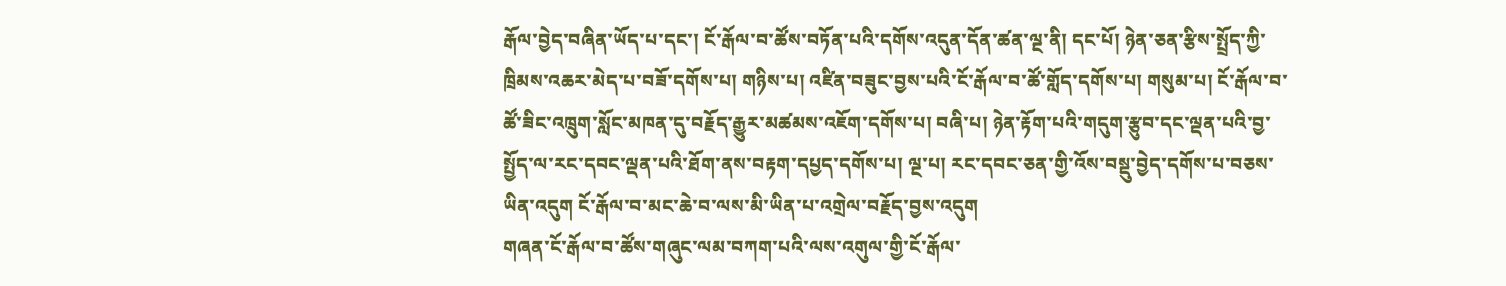རྒོལ་བྱེད་བཞིན་ཡོད་པ་དང་། ངོ་རྒོལ་བ་ཚོས་བཏོན་པའི་དགོས་འདུན་དོན་ཚན་ལྔ་ནི། དང་པོ། ཉེན་ཅན་རྩིས་སྤྲོད་ཀྱི་ཁྲིམས་འཆར་མེད་པ་བཟོ་དགོས་པ། གཉིས་པ། འཛིན་བཟུང་བྱས་པའི་ངོ་རྒོལ་བ་ཚོ་གློད་དགོས་པ། གསུམ་པ། ངོ་རྒོལ་བ་ཚོ་ཟིང་འཁྲུག་སློང་མཁན་དུ་བརྗོད་རྒྱུར་མཚམས་འཇོག་དགོས་པ། བཞི་པ། ཉེན་རྟོག་པའི་གདུག་རྩུབ་དང་ལྡན་པའི་བྱ་སྤྱོད་ལ་རང་དབང་ལྡན་པའི་ཐོག་ནས་བརྟག་དཔྱད་དགོས་པ། ལྔ་པ། རང་དབང་ཅན་གྱི་འོས་བསྡུ་བྱེད་དགོས་པ་བཅས་ཡིན་འདུག ངོ་རྒོལ་བ་མང་ཆེ་བ་ལས་མི་ཡིན་པ་འགྲེལ་བརྗོད་བྱས་འདུག
གཞན་ངོ་རྒོལ་བ་ཚོས་གཞུང་ལམ་བཀག་པའི་ལས་འགུལ་གྱི་ངོ་རྒོལ་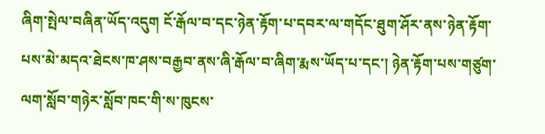ཞིག་སྤེལ་བཞིན་ཡོད་འདུག ངོ་རྒོལ་བ་དང་ཉེན་རྟོག་པ་དབར་ལ་གདོང་ཐུག་ཤོར་ནས་ཉེན་རྟོག་པས་མེ་མདའ་ཐེངས་ཁ་ཤས་བརྒྱབ་ནས་ཞི་རྒོལ་བ་ཞིག་རྨས་ཡོད་པ་དང་། ཉེན་རྟོག་པས་གཙུག་ལག་སློབ་གཉེར་སློབ་ཁང་གི་ས་ཁུངས་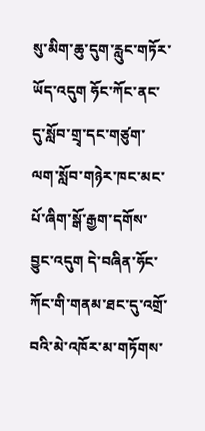སུ་མིག་ཆུ་དུག་རླུང་གཏོར་ཡོད་འདུག ཧོང་ཀོང་ནང་དུ་སློབ་གྲྭ་དང་གཙུག་ལག་སློབ་གཉེར་ཁང་མང་པོ་ཞིག་སྒོ་རྒྱག་དགོས་བྱུང་འདུག དེ་བཞིན་ཧོང་ཀོང་གི་གནམ་ཐང་དུ་འགྲོ་བའི་མེ་འཁོར་མ་གཏོགས་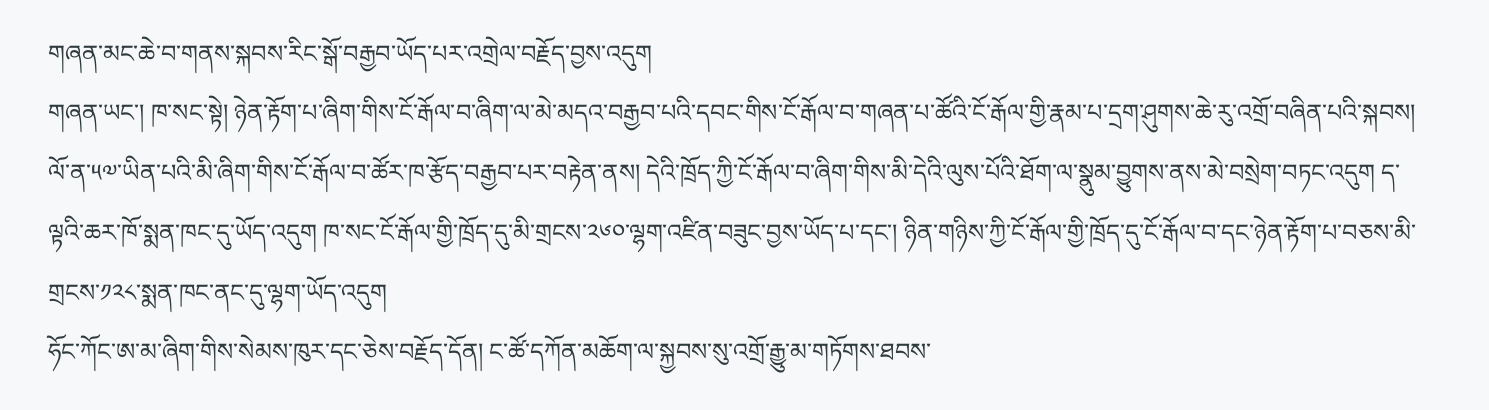གཞན་མང་ཆེ་བ་གནས་སྐབས་རིང་སྒོ་བརྒྱབ་ཡོད་པར་འགྲེལ་བརྗོད་བྱས་འདུག
གཞན་ཡང་། ཁ་སང་སྟེ། ཉེན་རྟོག་པ་ཞིག་གིས་ངོ་རྒོལ་བ་ཞིག་ལ་མེ་མདའ་བརྒྱབ་པའི་དབང་གིས་ངོ་རྒོལ་བ་གཞན་པ་ཚོའི་ངོ་རྒོལ་གྱི་རྣམ་པ་དྲག་ཤུགས་ཆེ་རུ་འགྲོ་བཞིན་པའི་སྐབས། ལོ་ན་༥༧་ཡིན་པའི་མི་ཞིག་གིས་ངོ་རྒོལ་བ་ཚོར་ཁ་རྩོད་བརྒྱབ་པར་བརྟེན་ནས། དེའི་ཁྲོད་ཀྱི་ངོ་རྒོལ་བ་ཞིག་གིས་མི་དེའི་ལུས་པོའི་ཐོག་ལ་སྣུམ་བྱུགས་ནས་མེ་བསྲེག་བཏང་འདུག ད་ལྟའི་ཆར་ཁོ་སྨན་ཁང་དུ་ཡོད་འདུག ཁ་སང་ངོ་རྒོལ་གྱི་ཁྲོད་དུ་མི་གྲངས་༢༦༠་ལྷག་འཛིན་བཟུང་བྱས་ཡོད་པ་དང་། ཉིན་གཉིས་ཀྱི་ངོ་རྒོལ་གྱི་ཁྲོད་དུ་ངོ་རྒོལ་བ་དང་ཉེན་རྟོག་པ་བཅས་མི་གྲངས་༡༢༨་སྨན་ཁང་ནང་དུ་ལྷག་ཡོད་འདུག
ཧོང་ཀོང་ཨ་མ་ཞིག་གིས་སེམས་ཁུར་དང་ཅེས་བརྗོད་དོན། ང་ཚོ་དཀོན་མཆོག་ལ་སྐྱབས་སུ་འགྲོ་རྒྱུ་མ་གཏོགས་ཐབས་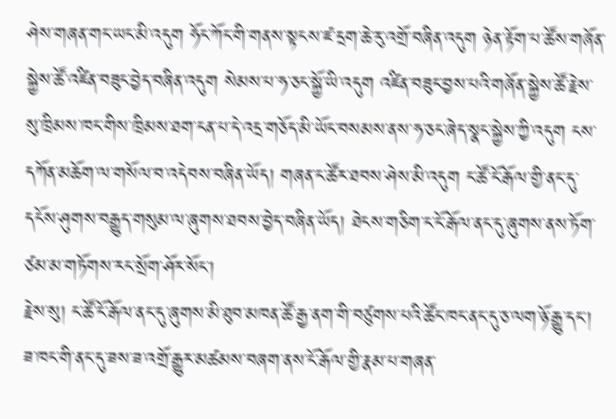ཤེས་གཞན་གང་ཡང་མི་འདུག ཧོང་ཀོང་གི་གནས་སྟངས་ཛ་དྲག་ཆེ་རུ་འགྲོ་བཞིན་འདུག ཉེན་རྟོག་པ་ཚོས་གཞོན་སྐྱེས་ཚོ་འཛིན་བཟུང་བྱེད་བཞིན་འདུག སེམས་པ་ཧ་ཅང་སྐྱོ་ཡི་འདུག འཛིན་བཟུང་བྱས་པའི་གཞོན་སྐྱེས་ཚོ་རྗེས་སུ་ཁྲིམས་ཁང་གིས་ཁྲིམས་ཐག་ངན་པ་དེ་འདྲ་གཅོད་མི་ཡོང་བསམས་ནས་ཧ་ཅང་ཞེད་སྣང་སྐྱེས་ཀྱི་འདུག ངས་དཀོན་མཆོག་ལ་གསོལ་བ་འདེབས་བཞིན་ཡོད། གཞན་ང་ཚོར་ཐབས་ཤེས་མི་འདུག ང་ཚོ་ངོ་རྒོལ་གྱི་ནང་དུ་དངོས་ཤུགས་བརྒྱུད་གསུམ་ལ་ཞུགས་ཐབས་བྱེད་བཞིན་ཡོད། ཐེངས་གཅིག་ང་ངོ་རྒོལ་ནང་དུ་ཞུགས་ནས་ཏོག་ཙམ་མ་གཏོགས་རང་སྲོག་ཤོར་སོང་།
རྗེས་སུ། ང་ཚོ་ངོ་རྒོལ་ནང་དུ་ཞུགས་མི་ཐུབ་མཁན་ཚོ་རྒྱ་ནག་གི་བཙུགས་པའི་ཚོང་ཁང་ནང་དུ་ཅ་ལག་ཉོ་རྒྱུ་དང་། ཟ་ཁང་གི་ནང་དུ་ཟས་ཟ་འགྲོ་རྒྱུར་མཚམས་བཞག་ནས་ངོ་རྒོལ་གྱི་རྣམ་པ་གཞན་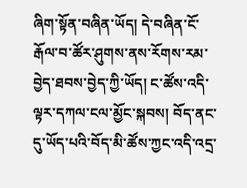ཞིག་སྟོན་བཞིན་ཡོད། དེ་བཞིན་ངོ་རྒོལ་བ་ཚོར་ཤུགས་ནས་རོགས་རམ་བྱེད་ཐབས་བྱེད་ཀྱི་ཡོད། ང་ཚོས་འདི་ལྟར་དཀལ་ངལ་མྱོང་སྐབས། བོད་ནང་དུ་ཡོད་པའི་བོད་མི་ཚོས་ཀྱང་འདི་འདྲ་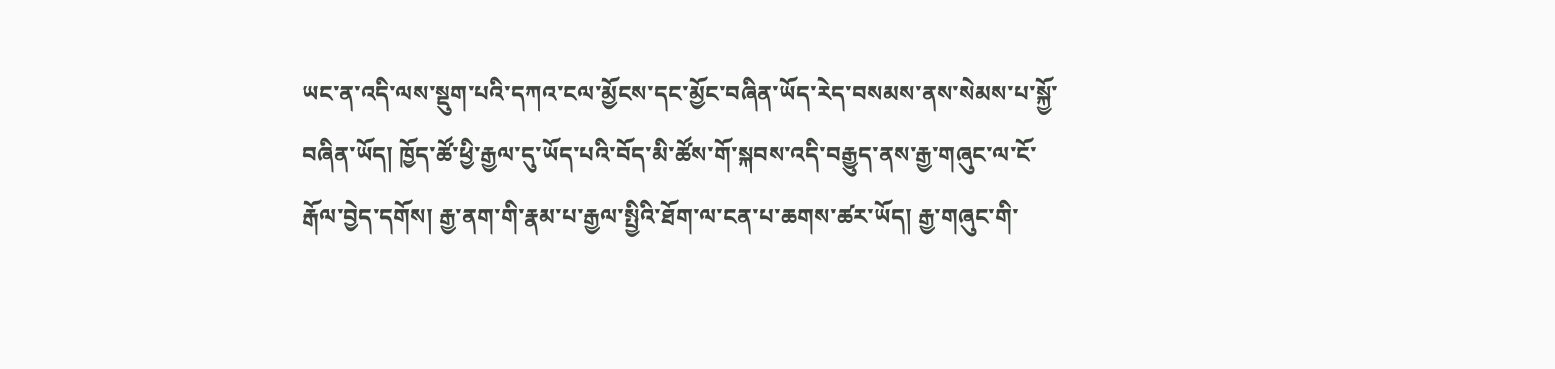ཡང་ན་འདི་ལས་སྡུག་པའི་དཀའ་ངལ་མྱོངས་དང་མྱོང་བཞིན་ཡོད་རེད་བསམས་ནས་སེམས་པ་སྐྱོ་བཞིན་ཡོད། ཁྱོད་ཚོ་ཕྱི་རྒྱལ་དུ་ཡོད་པའི་བོད་མི་ཚོས་གོ་སྐབས་འདི་བརྒྱུད་ནས་རྒྱ་གཞུང་ལ་ངོ་རྒོལ་བྱེད་དགོས། རྒྱ་ནག་གི་རྣམ་པ་རྒྱལ་སྤྱིའི་ཐོག་ལ་ངན་པ་ཆགས་ཚར་ཡོད། རྒྱ་གཞུང་གི་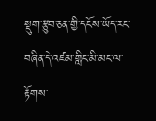སྡུག་རྩུབ་ཅན་གྱི་དངོས་ཡོད་རང་བཞིན་དེ་འཛམ་གླིང་མི་མང་ལ་རྟོགས་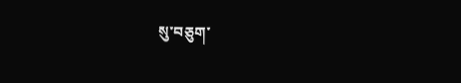སུ་བཅུག་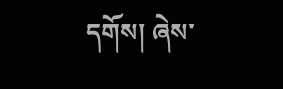དགོས། ཞེས་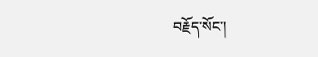བརྗོད་སོང་།